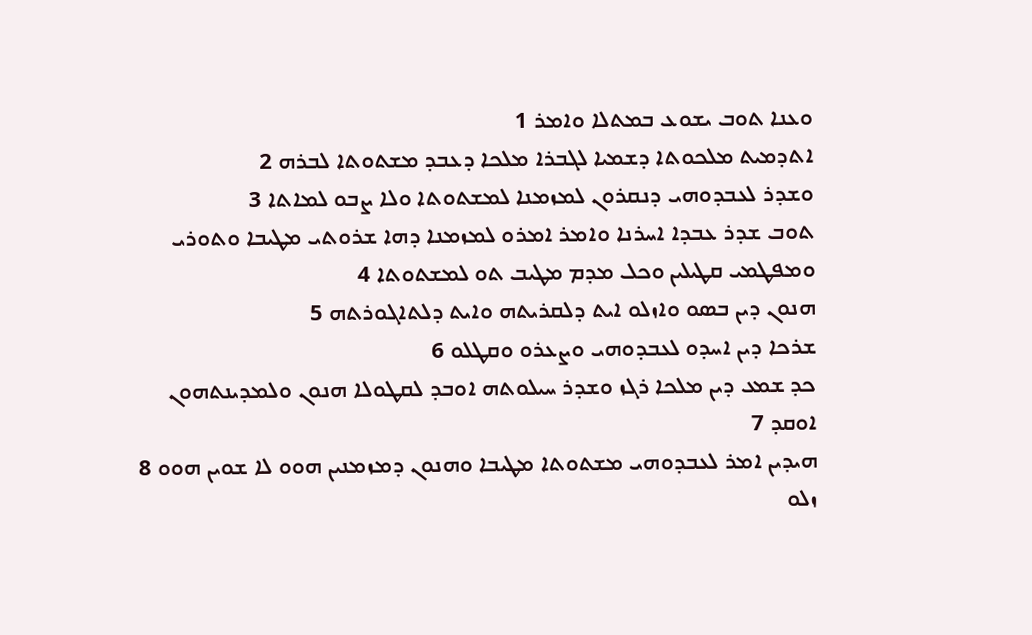ܘܥܢܐ ܬܘܒ ܝܫܘܥ ܒܡܬܠܐ ܘܐܡܪ 1
ܐܬܕܡܝܬ ܡܠܟܘܬܐ ܕܫܡܝܐ ܠܓܒܪܐ ܡܠܟܐ ܕܥܒܕ ܡܫܬܘܬܐ ܠܒܪܗ 2
ܘܫܕܪ ܠܥܒܕܘܗܝ ܕܢܩܪܘܢ ܠܡܙܡܢܐ ܠܡܫܬܘܬܐ ܘܠܐ ܨܒܘ ܠܡܐܬܐ 3
ܬܘܒ ܫܕܪ ܥܒܕܐ ܐܚܪܢܐ ܘܐܡܪ ܐܡܪܘ ܠܡܙܡܢܐ ܕܗܐ ܫܪܘܬܝ ܡܛܝܒܐ ܘܬܘܪܝ ܘܡܦܛܡܝ ܩܛܝܠܝܢ ܘܟܠ ܡܕܡ ܡܛܝܒ ܬܘ ܠܡܫܬܘܬܐ 4
ܗܢܘܢ ܕܝܢ ܒܤܘ ܘܐܙܠܘ ܐܝܬ ܕܠܩܪܝܬܗ ܘܐܝܬ ܕܠܬܐܓܘܪܬܗ 5
ܫܪܟܐ ܕܝܢ ܐܚܕܘ ܠܥܒܕܘܗܝ ܘܨܥܪܘ ܘܩܛܠܘ 6
ܟܕ ܫܡܥ ܕܝܢ ܡܠܟܐ ܪܓܙ ܘܫܕܪ ܚܝܠܘܬܗ ܐܘܒܕ ܠܩܛܘܠܐ ܗܢܘܢ ܘܠܡܕܝܢܬܗܘܢ ܐܘܩܕ 7
ܗܝܕܝܢ ܐܡܪ ܠܥܒܕܘܗܝ ܡܫܬܘܬܐ ܡܛܝܒܐ ܘܗܢܘܢ ܕܡܙܡܢܝܢ ܗܘܘ ܠܐ ܫܘܝܢ ܗܘܘ 8
ܙܠܘ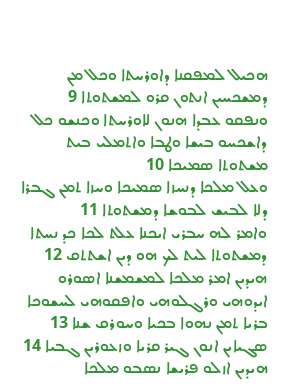ܗܟܝܠ ܠܡܦܩܢܐ ܕܐܘܪܚܬܐ ܘܟܠ ܡܢ ܕܡܫܟܚܝܢ ܐܢܬܘܢ ܩܪܘ ܠܡܫܬܘܬܐ 9
ܘܢܦܩܘ ܥܒܕܐ ܗܢܘܢ ܠܐܘܪܚܬܐ ܘܟܢܫܘ ܟܠ ܕܐܫܟܚܘ ܒܝܫܐ ܘܛܒܐ ܘܐܬܡܠܝ ܒܝܬ ܡܫܬܘܬܐ ܤܡܝܟܐ 10
ܘܥܠ ܡܠܟܐ ܕܢܚܙܐ ܤܡܝܟܐ ܘܚܙܐ ܬܡܢ ܓܒܪܐ ܕܠܐ ܠܒܝܫ ܠܒܘܫܐ ܕܡܫܬܘܬܐ 11
ܘܐܡܪ ܠܗ ܚܒܪܝ ܐܝܟܢܐ ܥܠܬ ܠܟܐ ܟܕ ܢܚܬܐ ܕܡܫܬܘܬܐ ܠܝܬ ܠܟ ܗܘ ܕܝܢ ܐܫܬܬܩ 12
ܗܝܕܝܢ ܐܡܪ ܡܠܟܐ ܠܡܫܡܫܢܐ ܐܤܘܪܘ ܐܝܕܘܗܝ ܘܪܓܠܘܗܝ ܘܐܦܩܘܗܝ ܠܚܫܘܟܐ ܒܪܝܐ ܬܡܢ ܢܗܘܐ ܒܟܝܐ ܘܚܘܪܩ ܫܢܐ 13
ܤܓܝܐܝܢ ܐܢܘܢ ܓܝܪ ܩܪܝܐ ܘܙܥܘܪܝܢ ܓܒܝܐ 14
ܗܝܕܝܢ ܐܙܠܘ ܦܪܝܫܐ ܢܤܒܘ ܡܠܟܐ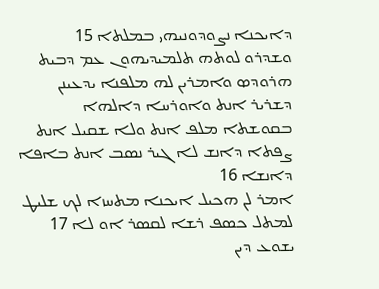ܕܐܝܟܢܐ ܢܨܘܕܘܢܝܗܝ ܒܡܠܬܐ 15
ܘܫܕܪܘ ܠܘܬܗ ܬܠܡܝܕܝܗܘܢ ܥܡ ܕܒܝܬ ܗܪܘܕܤ ܘܐܡܪܝܢ ܠܗ ܡܠܦܢܐ ܝܕܥܝܢܢ ܕܫܪܝܪ ܐܢܬ ܘܐܘܪܚܐ ܕܐܠܗܐ ܒܩܘܫܬܐ ܡܠܦ ܐܢܬ ܘܠܐ ܫܩܝܠ ܐܢܬ ܨܦܬܐ ܕܐܢܫ ܠܐ ܓܝܪ ܢܤܒ ܐܢܬ ܒܐܦܐ ܕܐܢܫܐ 16
ܐܡܪ ܠܢ ܗܟܝܠ ܐܝܟܢܐ ܡܬܚܙܐ ܠܟ ܫܠܝܛ ܠܡܬܠ ܟܤܦ ܪܫܐ ܠܩܤܪ ܐܘ ܠܐ 17
ܝܫܘܥ ܕܝܢ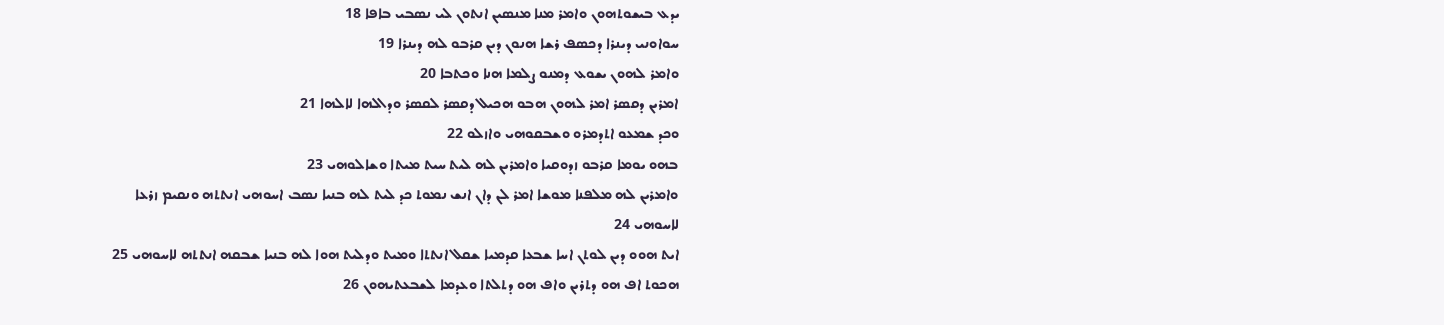ܝܕܥ ܒܝܫܘܬܗܘܢ ܘܐܡܪ ܡܢܐ ܡܢܤܝܢ ܐܢܬܘܢ ܠܝ ܢܤܒܝ ܒܐܦܐ 18
ܚܘܐܘܢܝ ܕܝܢܪܐ ܕܟܤܦ ܪܫܐ ܗܢܘܢ ܕܝܢ ܩܪܒܘ ܠܗ ܕܝܢܪܐ 19
ܘܐܡܪ ܠܗܘܢ ܝܫܘܥ ܕܡܢܘ ܨܠܡܐ ܗܢܐ ܘܟܬܒܐ 20
ܐܡܪܝܢ ܕܩܤܪ ܐܡܪ ܠܗܘܢ ܗܒܘ ܗܟܝܠ ܕܩܤܪ ܠܩܤܪ ܘܕܐܠܗܐ ܠܐܠܗܐ 21
ܘܟܕ ܫܡܥܘ ܐܬܕܡܪܘ ܘܫܒܩܘܗܝ ܘܐܙܠܘ 22
ܒܗܘ ܝܘܡܐ ܩܪܒܘ ܙܕܘܩܝܐ ܘܐܡܪܝܢ ܠܗ ܠܝܬ ܚܝܬ ܡܝܬܐ ܘܫܐܠܘܗܝ 23
ܘܐܡܪܝܢ ܠܗ ܡܠܦܢܐ ܡܘܫܐ ܐܡܪ ܠܢ ܕܐܢ ܐܢܫ ܢܡܘܬ ܟܕ ܠܝܬ ܠܗ ܒܢܝܐ ܢܤܒ ܐܚܘܗܝ ܐܢܬܬܗ ܘܢܩܝܡ ܙܪܥܐ ܠܐܚܘܗܝ 24
ܐܝܬ ܗܘܘ ܕܝܢ ܠܘܬܢ ܐܚܐ ܫܒܥܐ ܩܕܡܝܐ ܫܩܠ ܐܢܬܬܐ ܘܡܝܬ ܘܕܠܝܬ ܗܘܐ ܠܗ ܒܢܝܐ ܫܒܩܗ ܐܢܬܬܗ ܠܐܚܘܗܝ 25
ܗܟܘܬ ܐܦ ܗܘ ܕܬܪܝܢ ܘܐܦ ܗܘ ܕܬܠܬܐ ܘܥܕܡܐ ܠܫܒܥܬܝܗܘܢ 26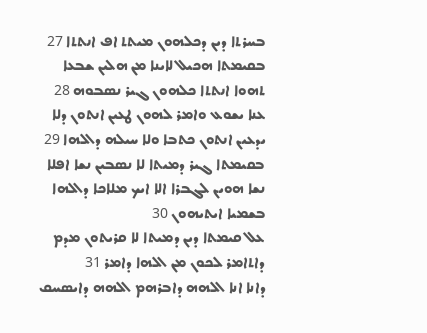ܒܚܪܬܐ ܕܝܢ ܕܟܠܗܘܢ ܡܝܬܬ ܐܦ ܐܢܬܬܐ 27
ܒܩܝܡܬܐ ܗܟܝܠ ܠܐܝܢܐ ܡܢ ܗܠܝܢ ܫܒܥܐ ܬܗܘܐ ܐܢܬܬܐ ܟܠܗܘܢ ܓܝܪ ܢܤܒܘܗ 28
ܥܢܐ ܝܫܘܥ ܘܐܡܪ ܠܗܘܢ ܛܥܝܢ ܐܢܬܘܢ ܕܠܐ ܝܕܥܝܢ ܐܢܬܘܢ ܟܬܒܐ ܘܠܐ ܚܝܠܗ ܕܐܠܗܐ 29
ܒܩܝܡܬܐ ܓܝܪ ܕܡܝܬܐ ܠܐ ܢܤܒܝܢ ܢܫܐ ܐܦܠܐ ܢܫܐ ܗܘܝܢ ܠܓܒܪܐ ܐܠܐ ܐܝܟ ܡܠܐܟܐ ܕܐܠܗܐ ܒܫܡܝܐ ܐܝܬܝܗܘܢ 30
ܥܠ ܩܝܡܬܐ ܕܝܢ ܕܡܝܬܐ ܠܐ ܩܪܝܬܘܢ ܡܕܡ ܕܐܬܐܡܪ ܠܟܘܢ ܡܢ ܐܠܗܐ ܕܐܡܪ 31
ܕܐܢܐ ܐܢܐ ܐܠܗܗ ܕܐܒܪܗܡ ܐܠܗܗ ܕܐܝܤܚܩ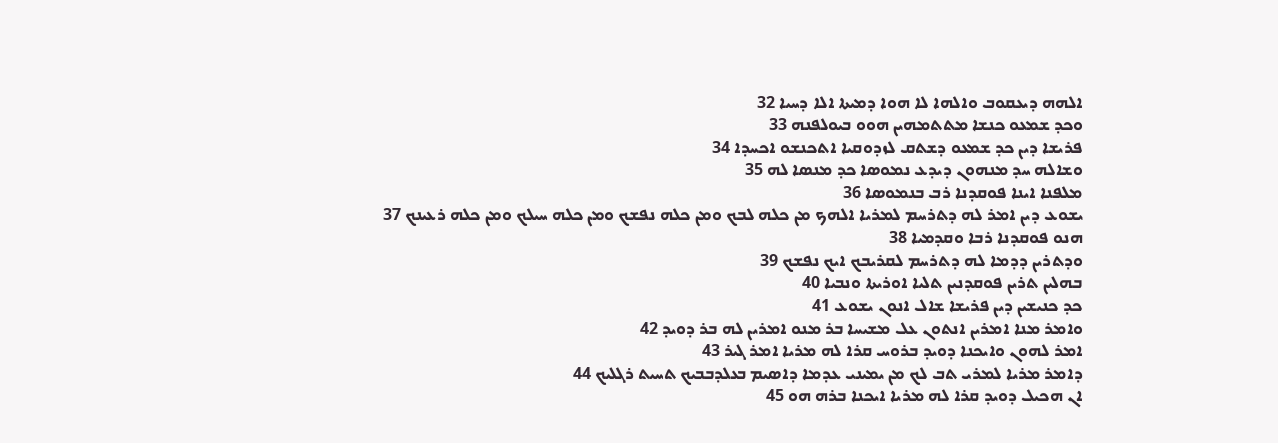ܐܠܗܗ ܕܝܥܩܘܒ ܘܐܠܗܐ ܠܐ ܗܘܐ ܕܡܝܬܐ ܐܠܐ ܕܚܝܐ 32
ܘܟܕ ܫܡܥܘ ܟܢܫܐ ܡܬܬܡܗܝܢ ܗܘܘ ܒܝܘܠܦܢܗ 33
ܦܪܝܫܐ ܕܝܢ ܟܕ ܫܡܥܘ ܕܫܬܩ ܠܙܕܘܩܝܐ ܐܬܟܢܫܘ ܐܟܚܕܐ 34
ܘܫܐܠܗ ܚܕ ܡܢܗܘܢ ܕܝܕܥ ܢܡܘܤܐ ܟܕ ܡܢܤܐ ܠܗ 35
ܡܠܦܢܐ ܐܝܢܐ ܦܘܩܕܢܐ ܪܒ ܒܢܡܘܤܐ 36
ܝܫܘܥ ܕܝܢ ܐܡܪ ܠܗ ܕܬܪܚܡ ܠܡܪܝܐ ܐܠܗܟ ܡܢ ܟܠܗ ܠܒܟ ܘܡܢ ܟܠܗ ܢܦܫܟ ܘܡܢ ܟܠܗ ܚܝܠܟ ܘܡܢ ܟܠܗ ܪܥܝܢܟ 37
ܗܢܘ ܦܘܩܕܢܐ ܪܒܐ ܘܩܕܡܝܐ 38
ܘܕܬܪܝܢ ܕܕܡܐ ܠܗ ܕܬܪܚܡ ܠܩܪܝܒܟ ܐܝܟ ܢܦܫܟ 39
ܒܗܠܝܢ ܬܪܝܢ ܦܘܩܕܢܝܢ ܬܠܝܐ ܐܘܪܝܬܐ ܘܢܒܝܐ 40
ܟܕ ܟܢܝܫܝܢ ܕܝܢ ܦܪܝܫܐ ܫܐܠ ܐܢܘܢ ܝܫܘܥ 41
ܘܐܡܪ ܡܢܐ ܐܡܪܝܢ ܐܢܬܘܢ ܥܠ ܡܫܝܚܐ ܒܪ ܡܢܘ ܐܡܪܝܢ ܠܗ ܒܪ ܕܘܝܕ 42
ܐܡܪ ܠܗܘܢ ܘܐܝܟܢܐ ܕܘܝܕ ܒܪܘܚ ܩܪܐ ܠܗ ܡܪܝܐ ܐܡܪ ܓܝܪ 43
ܕܐܡܪ ܡܪܝܐ ܠܡܪܝ ܬܒ ܠܟ ܡܢ ܝܡܝܢܝ ܥܕܡܐ ܕܐܤܝܡ ܒܥܠܕܒܒܝܟ ܬܚܝܬ ܪܓܠܝܟ 44
ܐܢ ܗܟܝܠ ܕܘܝܕ ܩܪܐ ܠܗ ܡܪܝܐ ܐܝܟܢܐ ܒܪܗ ܗܘ 45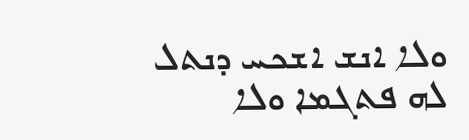ܘܠܐ ܐܢܫ ܐܫܟܚ ܕܢܬܠ ܠܗ ܦܬܓܡܐ ܘܠܐ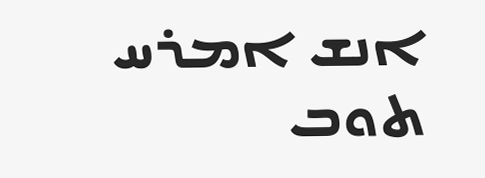ܐܢܫ ܐܡܪܚ ܬܘܒ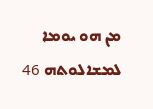ܡܢ ܗܘ ܝܘܡܐ ܠܡܫܐܠܘܬܗ 46